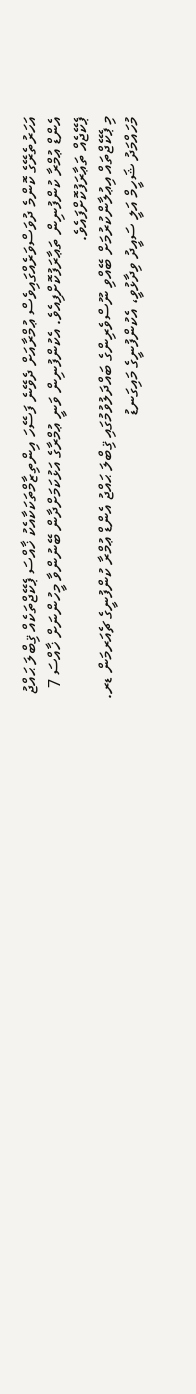އަހަރުތެރޭގެ ކޮންމެ ދުވަސްވަރެއްގައިވެސް ޢުމްރާއަށް ދެވޭނެ ފަސޭހަ އިންތިޒާމްތަކަކާއެކު ޚާއްސަ ޕެކޭޖްތަކެއް ޤިބްލަ ޙައްޖު އެންޑް ޢުމްރާ ކުންފުނިން ތަޢާރަފުކޮށްފިއެވެ. އެކުންފުނިން ވަނީ ޢުމްރާގެ އަޅުކަމަށްދާން ބޭނުންވާ މީހުންނަށް ޚާއްސަ 7 ޕެކޭޖެއް ތަޢާރަފުކޮށްފައެވެ.
މި ޕެކޭޖްތައް އިޢުލާންކުރުމަށް ބޭއްވި ނޫސްވެރިންގެ ބައްދަލުވުމުގައި ޤިބްލަ ޙައްޖު އެންޑް ޢުމްރާ ކުންފުނީގެ ޗެއަރމަން ޑރ. މުހައްމަދު ޝަހީމް އަލީ ސައީދު ވިދާޅުވީ، އެކުންފުނީގެ މައިގަނޑު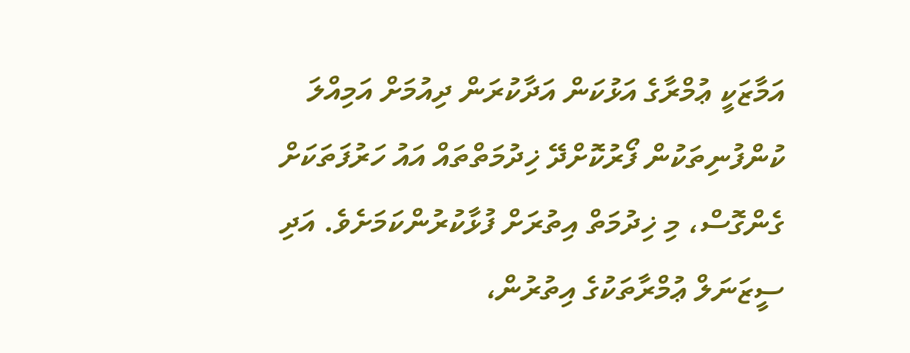އަމާޒަކީ ޢުމްރާގެ އަޅުކަން އަދާކުރަން ދިއުމަށް އަމިއްލަ ކުންފުނިތަކުން ފޯރުކޮށްދޭ ޚިދުމަތްތައް އައު ހަރުފަތަކަށް ގެންގޮސް، މި ޚިދުމަތް އިތުރަށް ފުޅާކުރުންކަމަށެވެ. އަދި ސީޒަނަލް ޢުމްރާތަކުގެ އިތުރުން،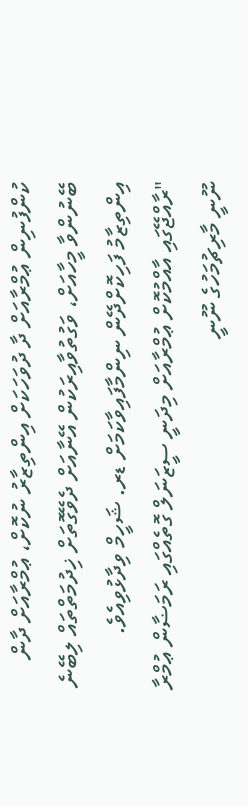ކުންފުނިން ޢުމްރާއަށް ދާ ދުވަހަކަށް އިންތިޒާރު ނުކޮށް، ޢުމްރާއަށް ދާން ބޭނުންވާ މީހާއަށް، ވަގުތުވާއިރަކުން އޭނާއަށް ދެވޭގޮތަށް ޚިދުމަތްތައް ލިބޭނެ އިންތިޒާމު ފަހިކޮށްދޭން ނިންމާފައިވާކަމަށް ޑރ. ޝަހީމް ވިދާޅުވިއެވެ.
"ރާއްޖޭގައި އާއްމުކޮށް ޢުމްރާއަށް މިދަނީ ސީޒަނަލް ގޮތެއްގައި ރަމަޟާން ޢުމްރާ ނޫނީ މާރިޗުމަހުގެ ނޫނީ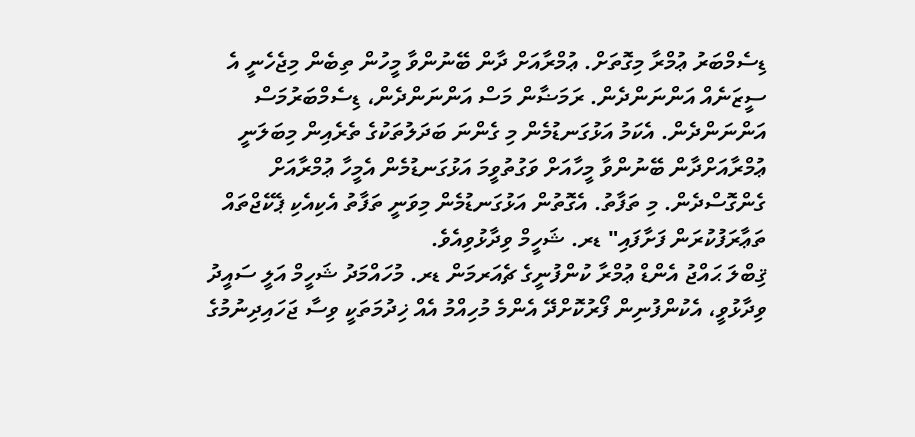ޑިސެމްބަރު ޢުމްރާ މިގޮތަށް. ޢުމްރާއަށް ދާން ބޭނުންވާ މީހުން ތިބެން މިޖެހެނީ އެ ސީޒަނެއް އަންނަންދެން. ރަމަޟާން މަސް އަންނަންދެން، ޑިސެމްބަރުމަސް އަންނަންދެން. އެކަމު އަޅުގަނޑުމެން މި ގެންނަ ބަދަލުތަކުގެ ތެރެއިން މިބަލަނީ ޢުމްރާއަށްދާން ބޭނުންވާ މީހާއަށް ވަގުތުވީމަ އަޅުގަނޑުމެން އެމީހާ ޢުމްރާއަށް ގެންގޮސްދެން. މި ތަފާތު. އެގޮތުން އަޅުގަނޑުމެން މިވަނީ ތަފާތު އެކިއެކި ޕެކޭޖްތައް ތަޢާރަފުކުރަން ފަށާފައި" ޑރ. ޝަހީމް ވިދާޅުވިއެވެ.
ޤިބްލަ ޙައްޖު އެންޑް ޢުމްރާ ކުންފުނީގެ ޗެއަރމަން ޑރ. މުހައްމަދު ޝަހީމް އަލީ ސައީދު ވިދާޅުވީ، އެކުންފުނިން ފޯރުކޮށްދޭ އެންމެ މުހިއްމު އެއް ޚިދުމަތަކީ ވިސާ ޖަހައިދިނުމުގެ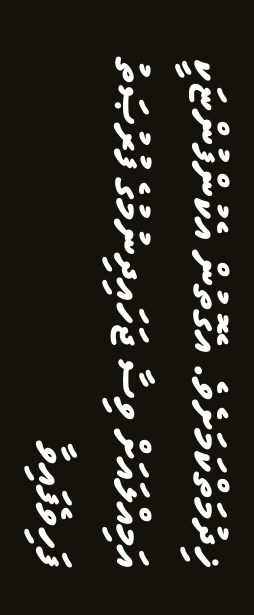ޚިދުމަތްކަމަށެވެ. އެގޮތުން އެކުންފުންޏަކީ އަމިއްލައަށް ވިސާ ޖަހައިދިނުމުގެ ފުރުޞަތު ފަހިވެފައިވާ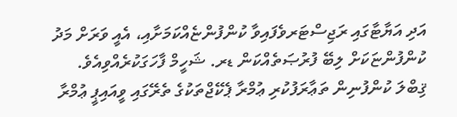އަދި އަޔާޓާގައި ރަޖިސްޓަރވެފައިވާ ކުންފުންޏެއްކަމަށާއި، އެއީ ވަރަށް މަދު ކުންފުންޏަކަށް ލިބޭ ފުރުޞަތެއްކަން ޑރ. ޝަހީމް ފާހަގަކުރެއްވިއެވެ.
ޤިބްލަ ކުންފުނިން ތަޢާރަފުކުރި ޢުމްރާ ޕެކޭޖްތަކުގެ ތެރޭގައި ވީއައިޕީ ޢުމްރާ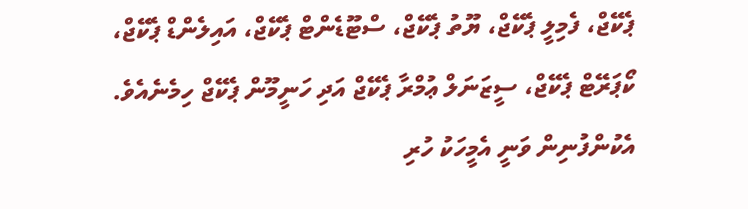ޕެކޭޖް، ފެމިލީ ޕެކޭޖް، ޔޫތު ޕެކޭޖް، ސްޓޫޑެންޓް ޕެކޭޖް، އައިލެންޑް ޕެކޭޖް، ކޯޕަރޭޓް ޕެކޭޖް، ސީޒަނަލް ޢުމްރާ ޕެކޭޖް އަދި ހަނީމޫން ޕެކޭޖް ހިމެނެއެވެ. އެކުންފުނިން ވަނީ އެމީހަކު ހުރި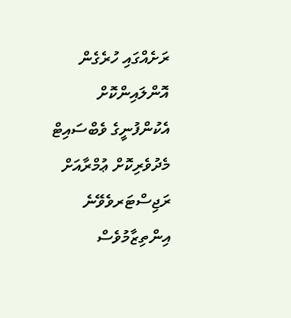ރަށެއްގައި ހުރެގެން އޮންލައިންކޮށް އެކުންފުނީގެ ވެބްސައިޓް މެދުވެރިކޮށް ޢުމްރާއަށް ރަޖިސްޓަރވެވޭނެ އިންތިޒާމުވެސް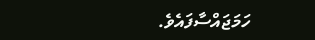ހަމަޖައްސާފައެވެ.